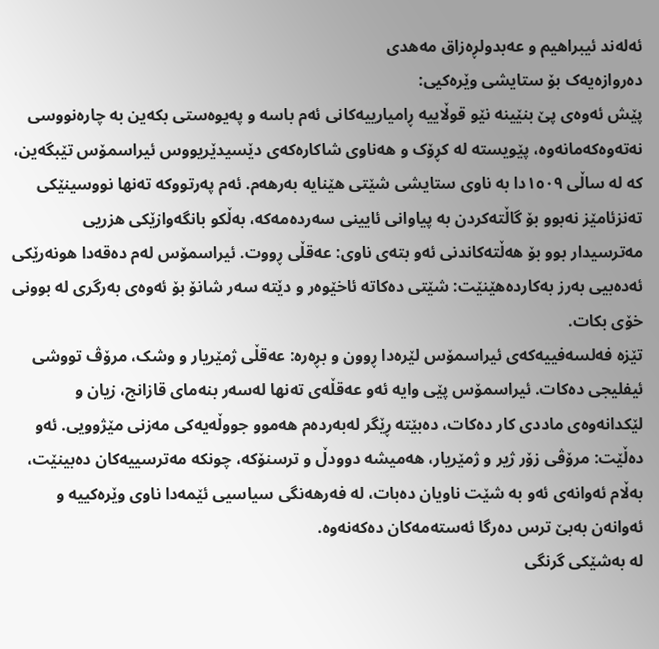ئەلەند ئیبراهیم و عەبدولڕەزاق مەهدی
دەروازەیەک بۆ ستایشی وێرەکیی:
پێش ئەوەی پێ بنێینە نێو قوڵاییە ڕامیارییەکانی ئەم باسە و پەیوەستی بکەین بە چارەنووسی نەتەوەکەمانەوە، پێویستە لە کڕۆک و هەناوی شاکارەکەی دێسیدێریووس ئیراسمۆس تێبگەین، کە لە ساڵی ١٥٠٩دا بە ناوی ستایشی شێتی هێنایە بەرهەم. ئەم پەرتووکە تەنها نووسینێکی تەنزئامێز نەبوو بۆ گاڵتەکردن بە پیاوانی ئایینی سەردەمەکە، بەڵکو بانگەوازێکی هزریی مەترسیدار بوو بۆ هەڵتەکاندنی ئەو بتەی ناوی: عەقڵی ڕووت. ئیراسمۆس لەم دەقەدا هونەرێکی ئەدەبیی بەرز بەکاردەهێنێت: شێتی دەکاتە ئاخێوەر و دێتە سەر شانۆ بۆ ئەوەی بەرگری لە بوونی خۆی بکات.
تێزە فەلسەفییەکەی ئیراسمۆس لێرەدا ڕوون و بڕەرە: عەقڵی ژمێریار و وشک، مرۆڤ تووشی ئیفلیجی دەکات. ئیراسمۆس پێی وایە ئەو عەقڵەی تەنها لەسەر بنەمای قازانج، زیان و لێکدانەوەی ماددی کار دەکات، دەبێتە ڕێگر لەبەردەم هەموو جووڵەیەکی مەزنی مێژوویی. ئەو دەڵێت: مرۆڤی زۆر ژیر و ژمێریار، هەمیشە دوودڵ و ترسنۆکە، چونکە مەترسییەکان دەبینێت، بەڵام ئەوانەی ئەو بە شێت ناویان دەبات، لە فەرهەنگی سیاسیی ئێمەدا ناوی وێرەکییە و ئەوانەن بەبێ ترس دەرگا ئەستەمەکان دەکەنەوە.
لە بەشێکی گرنگی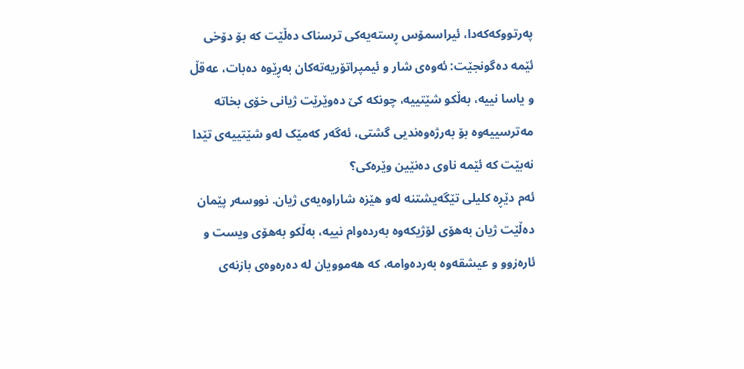پەرتووکەکەدا، ئیراسمۆس ڕستەیەکی ترسناک دەڵێت کە بۆ دۆخی ئێمە دەگونجێت: ئەوەی شار و ئیمپراتۆریەتەکان بەڕێوە دەبات، عەقڵ و یاسا نییە، بەڵکو شێتییە، چونکە کێ دەوێرێت ژیانی خۆی بخاتە مەترسییەوە بۆ بەرژەوەندیی گشتی، ئەگەر کەمێک لەو شێتییەی تێدا نەبێت کە ئێمە ناوی دەنێین وێرەکی؟
ئەم دێڕە کلیلی تێگەیشتنە لەو هێزە شاراوەیەی ژیان. نووسەر پێمان دەڵێت ژیان بەهۆی لۆژیکەوە بەردەوام نییە، بەڵکو بەهۆی ویست و ئارەزوو و عیشقەوە بەردەوامە، کە هەموویان لە دەرەوەی بازنەی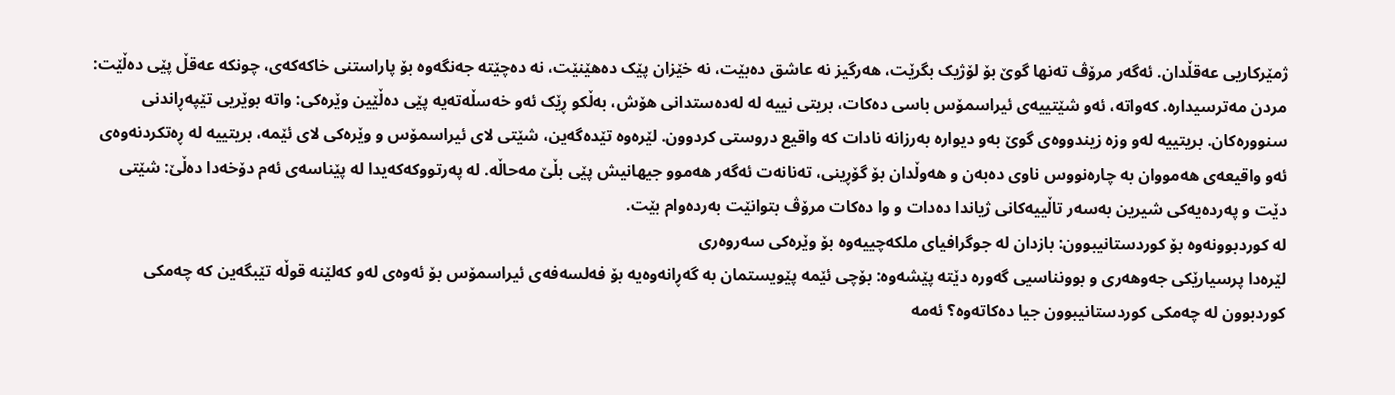ژمێرکاریی عەقڵدان. ئەگەر مرۆڤ تەنها گوێ بۆ لۆژیک بگرێت، هەرگیز نە عاشق دەبێت، نە خێزان پێک دەهێنێت، نە دەچێتە جەنگەوە بۆ پاراستنی خاکەکەی، چونکە عەقڵ پێی دەڵێت: مردن مەترسیدارە. کەواتە، ئەو شێتییەی ئیراسمۆس باسی دەکات، بریتی نییە لە لەدەستدانی هۆش، بەڵکو ڕێک ئەو خەسڵەتەیە پێی دەڵێین وێرەکی: واتە بوێریی تێپەڕاندنی سنوورەکان. بریتییە لەو وزە زیندووەی گوێ بەو دیوارە بەرزانە نادات کە واقیع دروستی کردوون. لێرەوە تێدەگەین، شێتی لای ئیراسمۆس و وێرەکی لای ئێمە، بریتییە لە ڕەتکردنەوەی ئەو واقیعەی هەمووان بە چارەنووس ناوی دەبەن و هەوڵدان بۆ گۆڕینی، تەنانەت ئەگەر هەموو جیهانیش پێی بڵێ مەحاڵە. لە پەرتووکەکەیدا لە پێناسەی ئەم دۆخەدا دەڵێ: شێتی دێت و پەردەیەکی شیرین بەسەر تاڵییەکانی ژیاندا دەدات و وا دەکات مرۆڤ بتوانێت بەردەوام بێت.
لە کوردبوونەوە بۆ کوردستانیبوون: بازدان لە جوگرافیای ملکەچییەوە بۆ وێرەکی سەروەری
لێرەدا پرسیارێکی جەوهەری و بوونناسیی گەورە دێتە پێشەوە: بۆچی ئێمە پێویستمان بە گەڕانەوەیە بۆ فەلسەفەی ئیراسمۆس بۆ ئەوەی لەو کەلێنە قوڵە تێبگەین کە چەمکی کوردبوون لە چەمکی کوردستانیبوون جیا دەکاتەوە؟ ئەمە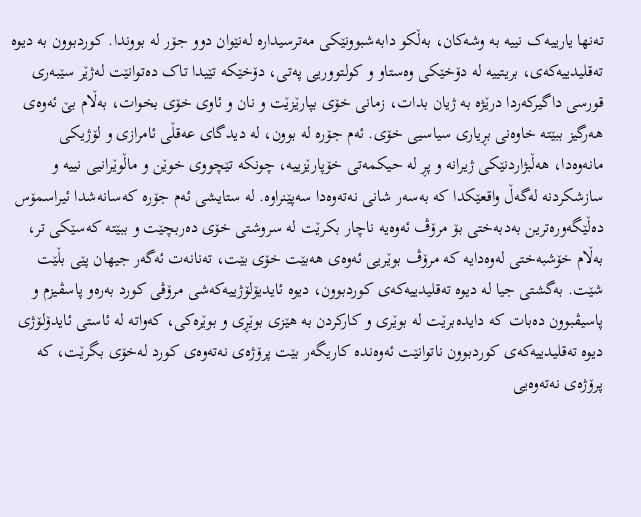تەنها یارییەک نییە بە وشەکان، بەڵکو دابەشبوونێکی مەترسیدارە لەنێوان دوو جۆر لە بووندا. کوردبوون بە دیوە تەقلیدییەکەی، بریتییە لە دۆخێکی وەستاو و کولتووریی پەتى، دۆخێکە تێیدا تاک دەتوانێت لەژێر سێبەری قورسی داگیرکەردا درێژە بە ژیان بدات، زمانی خۆی بپارێزێت و نان و ئاوی خۆی بخوات، بەڵام بێ ئەوەی هەرگیز ببێتە خاوەنی بڕیاری سیاسیی خۆی. ئەم جۆرە لە بوون، لە دیدگای عەقڵی ئامرازی و لۆژیکی مانەوەدا، هەڵبژاردنێکی ژیرانە و پڕ لە حیکمەتی خۆپارێزییە، چونکە تێچووی خوێن و ماڵوێرانیی نییە و سازشکردنە لەگەڵ واقعێکدا کە بەسەر شانی نەتەوەدا سەپێنراوە. لە ستایشی ئەم جۆرە کەسانەشدا ئیراسمۆس دەڵێگەورەترین بەدبەختی بۆ مرۆڤ ئەوەیە ناچار بکرێت لە سروشتی خۆی دەربچێت و ببێتە کەسێکی تر، بەڵام خۆشبەختی لەوەدایە کە مرۆڤ بوێریی ئەوەی هەبێت خۆی بێت، تەنانەت ئەگەر جیهان پێی بڵێت شێت. بەگشتی جیا لە دیوە تەقلیدییەکەی کوردبوون، دیوە ئایدیۆلۆژییەکەشی مرۆڤی کورد بەرەو پاسڤیزم و پاسیڤبوون دەبات کە دایدەبرێت لە بوێری و کارکردن بە هێزی بوێڕی و بوێرەکی، کەواتە لە ئاستی ئایدۆلۆژی دیوە تەقلیدییەکەی کوردبوون ناتوانێت ئەوەندە کاریگەر بێت پرۆژەی نەتەوەی کورد لەخۆی بگرێت، کە پرۆژەی نەتەوەیی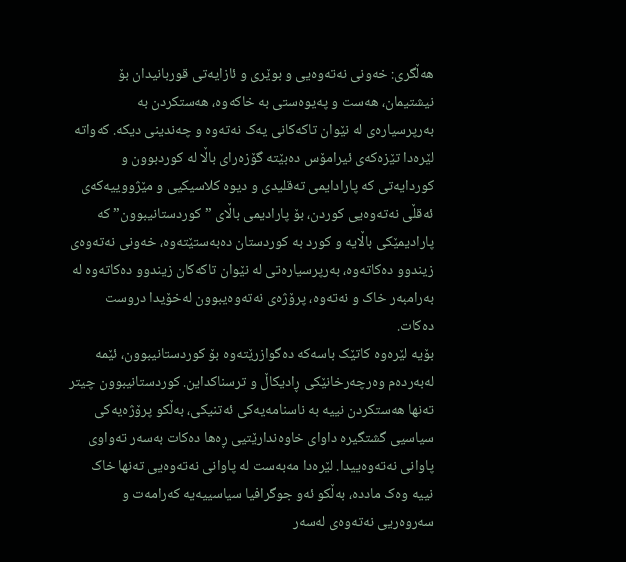هەڵگری: خەونی نەتەوەیی و بوێری و ئازایەتی قوربانیدان بۆ نیشتیمان، هەست و پەیوەستی بە خاکەوە، هەستکردن بە بەرپرسیارەی لە نێوان تاکەکانی یەک نەتەوە و چەندینی دیکە. کەواتە لێرەدا تێزەکەی ئیرامۆس دەبێتە گۆزەرای باڵا لە کوردبوون و کوردایەتی کە پارادایمی تەقلیدی و دیوە کلاسیکیی و مێژووییەکەی ئەقڵی نەتەوەیی کوردن، بۆ پارادیمی باڵای ” کوردستانیبوون” کە پارادیمێکی باڵایە و کورد بە کوردستان دەبەستێتەوە، خەونی نەتەوەی زیندوو دەکاتەوە، بەرپرسیارەتی لە نێوان تاکەکان زیندوو دەکاتەوە لە بەرامبەر خاک و نەتەوە، پرۆژەی نەتەوەیبوون لەخۆیدا دروست دەکات.
بۆیە لێرەوە کاتێک باسەکە دەگوازرێتەوە بۆ کوردستانیبوون، ئێمە لەبەردەم وەرچەرخانێکی ڕادیکاڵ و ترسناکداین. کوردستانیبوون چیتر تەنها هەستکردن نییە بە ناسنامەیەکی ئەتنیکی، بەڵکو پرۆژەیەکی سیاسیی گشتگیرە داوای خاوەندارێتیی ڕەها دەکات بەسەر تەواوی پاوانی نەتەوەییدا. لێرەدا مەبەست لە پاوانی نەتەوەیی تەنها خاک نییە وەک ماددە، بەڵکو ئەو جوگرافیا سیاسییەیە کەرامەت و سەروەریی نەتەوەی لەسەر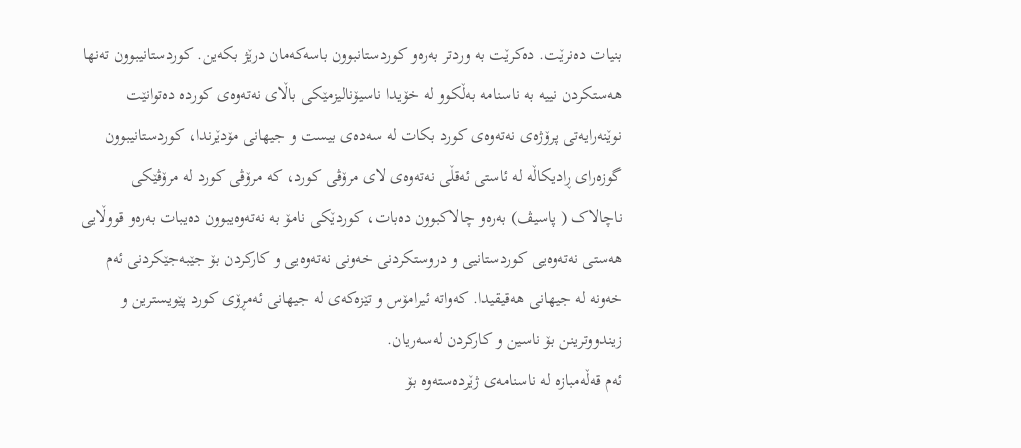بنیات دەنرێت. دەکرێت بە وردتر بەرەو کوردستانبوون باسەکەمان درێژ بکەین. کوردستانیبوون تەنها هەستکردن نییە بە ناسنامە بەڵکوو لە خۆیدا ناسیۆنالیزمێکی باڵای نەتەوەی کوردە دەتوانێت نوێنەرایەتی پرۆژەی نەتەوەی کورد بکات لە سەدەی بیست و جیهانی مۆدێرندا، کوردستانیبوون گوزەرای ڕادیکاڵە لە ئاستی ئەقڵی نەتەوەی لای مرۆڤی کورد، کە مرۆڤی کورد لە مرۆڤێکی ناچالاک ( پاسیڤ) بەرەو چالاکبوون دەبات، کوردێکی نامۆ بە نەتەوەیبوون دەیبات بەرەو قووڵایی هەستی نەتەوەیی کوردستانیی و دروستکردنی خەونی نەتەوەیی و کارکردن بۆ جێبەجێکردنی ئەم خەونە لە جیهانی هەقیقیدا. کەواتە ئیرامۆس و تێزەکەی لە جیهانی ئەمڕۆی کورد پێویسترین و زیندووترینن بۆ ناسین و کارکردن لەسەریان.
ئەم قەڵەمبازە لە ناسنامەی ژێردەستەوە بۆ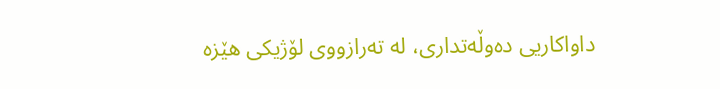داواکاریی دەوڵەتداری، لە تەرازووی لۆژیکی هێزە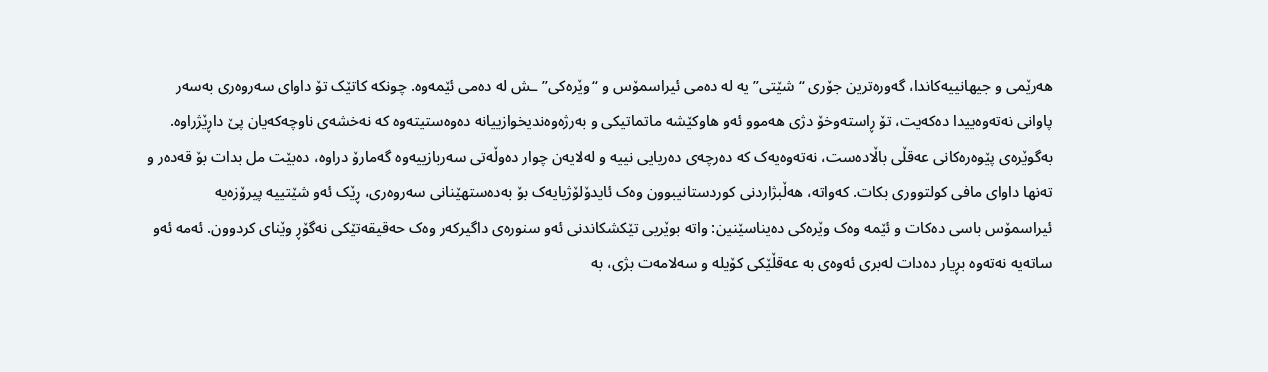هەرێمی و جیهانییەکاندا، گەورەترین جۆری “شێتی”یە لە دەمی ئیراسمۆس و “وێرەکی”ـش لە دەمی ئێمەوە. چونکە کاتێک تۆ داوای سەروەری بەسەر پاوانی نەتەوەییدا دەکەیت، تۆ ڕاستەوخۆ دژی هەموو ئەو هاوکێشە ماتماتیکی و بەرژەوەندیخوازییانە دەوەستیتەوە کە نەخشەی ناوچەکەیان پێ داڕێژراوە. بەگوێرەی پێوەرەکانی عەقڵی باڵادەست، نەتەوەیەک کە دەرچەی دەریایی نییە و لەلایەن چوار دەوڵەتی سەربازییەوە گەمارۆ دراوە، دەبێت مل بدات بۆ قەدەر و تەنها داوای مافی کولتووری بکات. کەواتە، هەڵبژاردنی کوردستانیبوون وەک ئایدۆلۆژیایەک بۆ بەدەستهێنانی سەروەری، ڕێک ئەو شێتییە پیرۆزەیە ئیراسمۆس باسی دەکات و ئێمە وەک وێرەکی دەیناسێنین: واتە بوێریی تێکشکاندنی ئەو سنورەی داگیرکەر وەک حەقیقەتێکی نەگۆڕ وێنای کردوون. ئەمە ئەو ساتەیە نەتەوە بڕیار دەدات لەبری ئەوەی بە عەقڵێکی کۆیلە و سەلامەت بژی، بە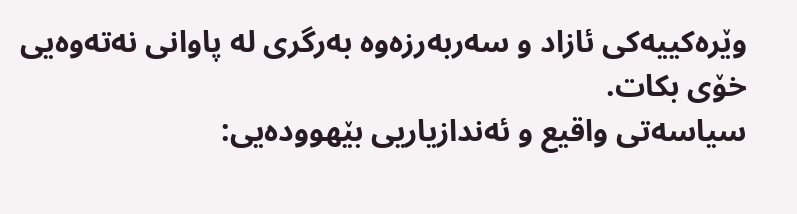وێرەکییەکی ئازاد و سەربەرزەوە بەرگری لە پاوانی نەتەوەیی خۆی بکات.
سیاسەتی واقیع و ئەندازیاریی بێهوودەیی: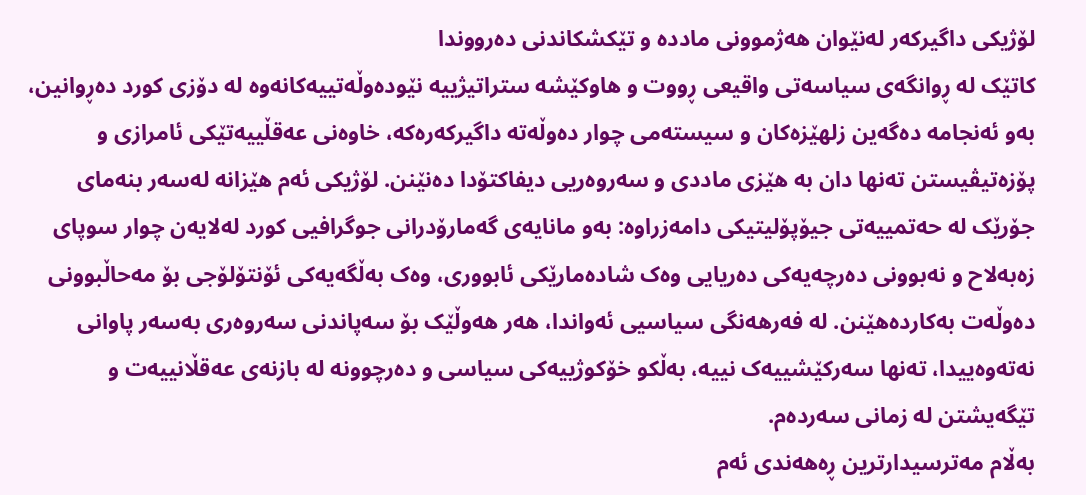لۆژیکی داگیرکەر لەنێوان هەژموونی ماددە و تێکشکاندنی دەرووندا
کاتێک لە ڕوانگەی سیاسەتی واقیعی ڕووت و هاوکێشە ستراتیژییە نێودەوڵەتییەکانەوە لە دۆزی کورد دەڕوانین، بەو ئەنجامە دەگەین زلهێزەکان و سیستەمی چوار دەوڵەتە داگیرکەرەکە، خاوەنی عەقڵییەتێکی ئامرازی و پۆزەتیڤیستن تەنها دان بە هێزی ماددی و سەروەریی دیفاکتۆدا دەنێنن. لۆژیکی ئەم هێزانە لەسەر بنەمای جۆرێک لە حەتمییەتی جیۆپۆلیتیکی دامەزراوە: بەو مانایەی گەمارۆدرانی جوگرافیی کورد لەلایەن چوار سوپای زەبەلاح و نەبوونی دەرچەیەکی دەریایی وەک شادەمارێکی ئابووری، وەک بەڵگەیەکی ئۆنتۆلۆجی بۆ مەحاڵبوونی دەوڵەت بەکاردەهێنن. لە فەرهەنگی سیاسیی ئەواندا، هەر هەوڵێک بۆ سەپاندنی سەروەری بەسەر پاوانی نەتەوەییدا، تەنها سەرکێشییەک نییە، بەڵکو خۆکوژییەکی سیاسی و دەرچوونە لە بازنەی عەقڵانییەت و تێگەیشتن لە زمانی سەردەم.
بەڵام مەترسیدارترین ڕەهەندی ئەم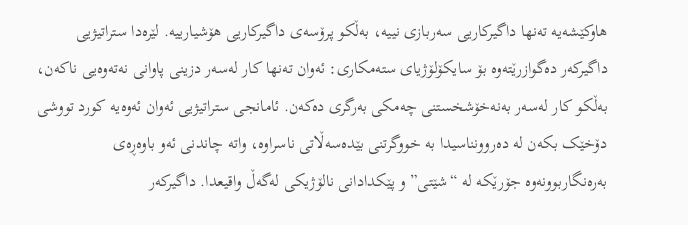هاوکێشەیە تەنها داگیرکاریی سەربازی نییە، بەڵکو پرۆسەی داگیرکاریی هۆشیارییە. لێرەدا ستراتیژیی داگیرکەر دەگوازرێتەوە بۆ سایکۆلۆژیای ستەمکاری: ئەوان تەنها کار لەسەر دزینی پاوانی نەتەوەیی ناکەن، بەڵکو کار لەسەر بەنەخۆشخستنی چەمکی بەرگری دەکەن. ئامانجی ستراتیژیی ئەوان ئەوەیە کورد تووشی دۆخێک بکەن لە دەروونناسیدا بە خووگرتنی بێدەسەڵاتی ناسراوە، واتە چاندنی ئەو باوەڕەی بەرەنگاربوونەوە جۆرێکە لە “شێتی” و پێکدادانی نالۆژیکی لەگەڵ واقیعدا. داگیرکەر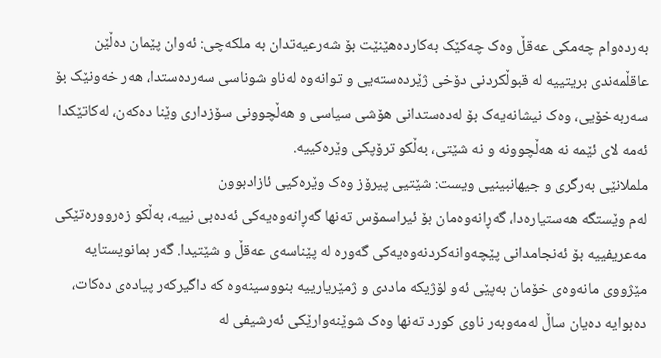بەردەوام چەمکی عەقڵ وەک چەکێک بەکاردەهێنێت بۆ شەرعیەتدان بە ملکەچی: ئەوان پێمان دەڵێن عاقڵمەندی بریتییە لە قبوڵکردنی دۆخی ژێردەستەیی و توانەوە لەناو شوناسی سەردەستدا، هەر خەونێک بۆ سەربەخۆیی، وەک نیشانەیەک بۆ لەدەستدانی هۆشی سیاسی و هەڵچوونی سۆزداری وێنا دەکەن، لەکاتێکدا ئەمە لای ئێمە نە هەڵچوونە و نە شێتی، بەڵکو ترۆپکی وێرەکییە.
ململانێی بەرگری و جیهانبینیی ویست: شێتیی پیرۆز وەک وێرەکیی ئازادبوون
لەم وێستگە هەستیارەدا، گەڕانەوەمان بۆ ئیراسمۆس تەنها گەڕانەوەیەکی ئەدەبی نییە، بەڵکو زەروورەتێکی مەعریفییە بۆ ئەنجامدانی پێچەوانەکردنەوەیەکی گەورە لە پێناسەی عەقڵ و شێتیدا. گەر بمانویستایە مێژووی مانەوەی خۆمان بەپێی ئەو لۆژیکە ماددی و ژمێریارییە بنووسینەوە کە داگیرکەر پیادەی دەکات، دەبوایە دەیان ساڵ لەمەوبەر ناوی کورد تەنها وەک شوێنەوارێکی ئەرشیفی لە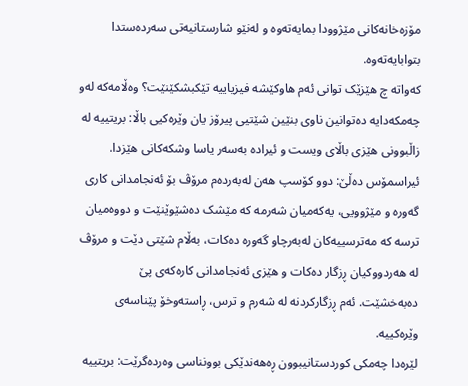مۆزەخانەکانی مێژوودا بمایەتەوە و لەنێو شارستانیەتی سەردەستدا بتوابایەتەوە.
کەواتە چ هێزێک توانی ئەم هاوکێشە فیزیاییە تێکبشکێنێت؟ وەڵامەکە لەو چەمکەدایە دەتوانین ناوی بنێین شێتیی پیرۆز یان وێرەکیی باڵا: بریتییە لە زاڵبوونی هێزی باڵای ویست و ئیرادە بەسەر یاسا وشکەکانی هێزدا. ئیراسمۆس دەڵێ: دوو کۆسپ هەن لەبەردەم مرۆڤ بۆ ئەنجامدانی کاری گەورە و مێژوویی، یەکەمیان شەرمە کە مێشک دەشێوێنێت و دووەمیان ترسە کە مەترسییەکان لەبەرچاو گەورە دەکات، بەڵام شێتی دێت و مرۆڤ لە هەردووکیان ڕزگار دەکات و هێزی ئەنجامدانی کارەکەی پێ دەبەخشێت. ئەم ڕزگارکردنە لە شەرم و ترس، ڕاستەوخۆ پێناسەی وێرەکییە.
لێرەدا چەمکی کوردستانیبوون ڕەهەندێکی بوونناسی وەردەگرێت: بریتییە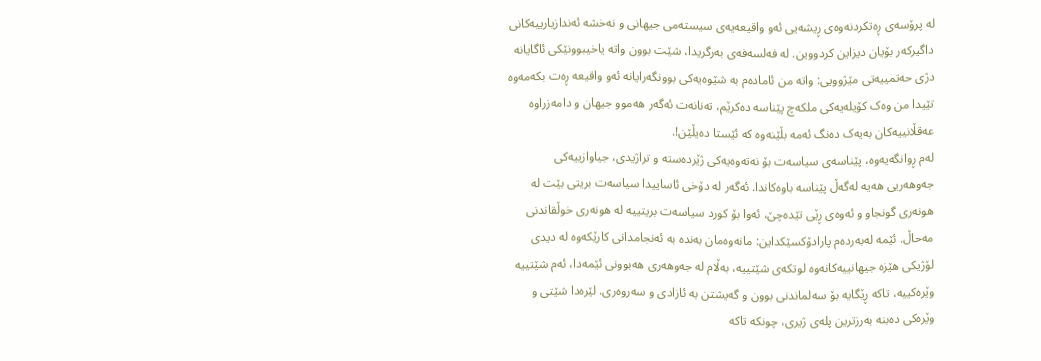لە پرۆسەی ڕەتکردنەوەی ڕیشەیی ئەو واقیعەیەی سیستەمی جیهانی و نەخشە ئەندازیارییەکانی داگیرکەر بۆیان دیزاین کردووین. لە فەلسەفەی بەرگریدا، شێت بوون واتە یاخیبوونێکی ئاگایانە دژی حەتمییەتی مێژوویی: واتە من ئامادەم بە شێوەیەکی بوونگەرایانە ئەو واقیعە ڕەت بکەمەوە تێیدا من وەک کۆیلەیەکی ملکەچ پێناسە دەکرێم، تەنانەت ئەگەر هەموو جیهان و دامەزراوە عەقڵانییەکان بەیەک دەنگ ئەمە بڵێنەوە کە ئێستا دەیڵێن!.
لەم ڕوانگەیەوە، پێناسەی سیاسەت بۆ نەتەوەیەکی ژێردەستە و تراژیدی، جیاوازییەکی جەوهەریی هەیە لەگەڵ پێناسە باوەکاندا. ئەگەر لە دۆخی ئاساییدا سیاسەت بریتی بێت لە هونەری گونجاو و ئەوەی ڕێی تێدەچێ، ئەوا بۆ کورد سیاسەت بریتییە لە هونەری خوڵقاندنی مەحاڵ. ئێمە لەبەردەم پارادۆکسێکداین: مانەوەمان بەندە بە ئەنجامدانی کارێکەوە لە دیدی لۆژیکی هێزە جیهانییەکانەوە لوتکەی شێتییە، بەڵام لە جەوهەری هەبوونی ئێمەدا، ئەم شێتییە وێرەکییە، تاکە ڕێگایە بۆ سەلماندنی بوون و گەیشتن بە ئازادی و سەروەری. لێرەدا شێتی و وێرەکی دەبنە بەرزترین پلەی ژیری، چونکە تاکە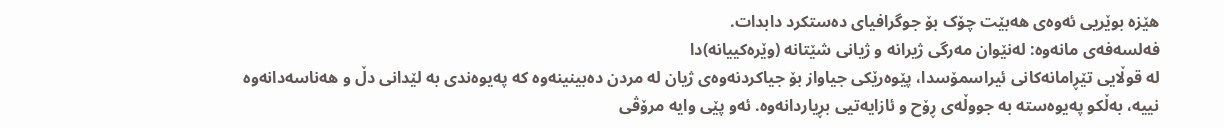هێزە بوێریی ئەوەی هەبێت چۆک بۆ جوگرافیای دەستکرد دابدات.
فەلسەفەی مانەوە: لەنێوان مەرگی ژیرانە و ژیانی شێتانە (وێرەکییانە)دا
لە قوڵایی تێڕامانەکانی ئیراسمۆسدا، پێوەرێکی جیاواز بۆ جیاکردنەوەی ژیان لە مردن دەبینینەوە کە پەیوەندی بە لێدانی دڵ و هەناسەدانەوە نییە، بەڵکو پەیوەستە بە جووڵەی ڕۆح و ئازایەتیی بڕیاردانەوە. ئەو پێی وایە مرۆڤی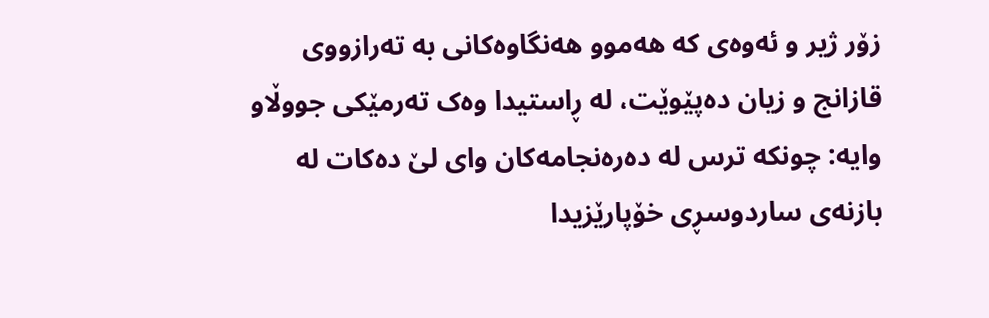زۆر ژیر و ئەوەی کە هەموو هەنگاوەکانی بە تەرازووی قازانج و زیان دەپێوێت، لە ڕاستیدا وەک تەرمێکی جووڵاو وایە: چونکە ترس لە دەرەنجامەکان وای لێ دەکات لە بازنەی ساردوسڕی خۆپارێزیدا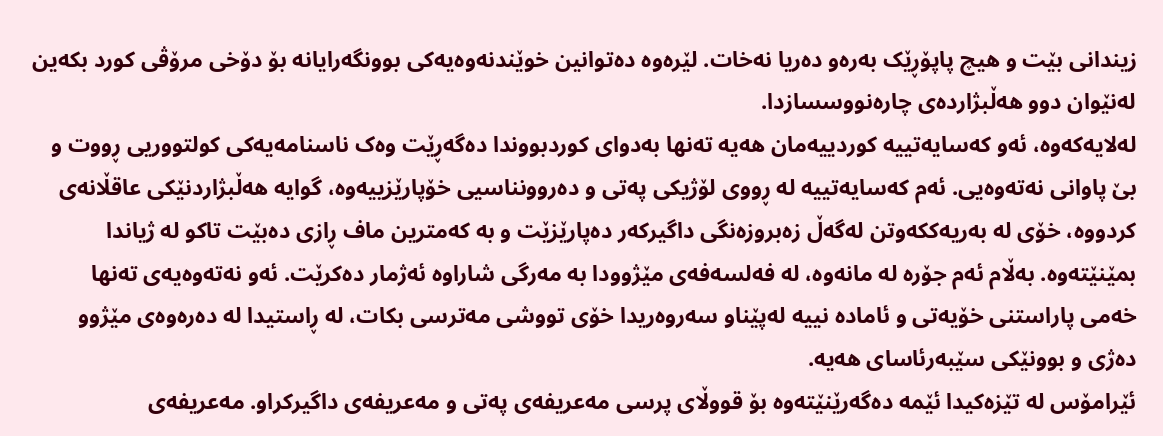زیندانی بێت و هیچ پاپۆڕێک بەرەو دەریا نەخات. لێرەوە دەتوانین خوێندنەوەیەکی بوونگەرایانە بۆ دۆخی مرۆڤی کورد بکەین لەنێوان دوو هەڵبژاردەی چارەنووسسازدا.
لەلایەکەوە، ئەو کەسایەتییە کوردییەمان هەیە تەنها بەدوای کوردبووندا دەگەڕێت وەک ناسنامەیەکی کولتووریی ڕووت و بێ پاوانی نەتەوەیی. ئەم کەسایەتییە لە ڕووی لۆژیکی پەتی و دەروونناسیی خۆپارێزییەوە، گوایە هەڵبژاردنێکی عاقڵانەی کردووە، خۆی لە بەریەککەوتن لەگەڵ زەبروزەنگی داگیرکەر دەپارێزێت و بە کەمترین ماف ڕازی دەبێت تاکو لە ژیاندا بمێنێتەوە. بەڵام ئەم جۆرە لە مانەوە، لە فەلسەفەی مێژوودا بە مەرگی شاراوە ئەژمار دەکرێت. ئەو نەتەوەیەی تەنها خەمی پاراستنی خۆیەتی و ئامادە نییە لەپێناو سەروەریدا خۆی تووشی مەترسی بکات، لە ڕاستیدا لە دەرەوەی مێژوو دەژی و بوونێکی سێبەرئاسای هەیە.
ئێرامۆس لە تێزەکیدا ئێمە دەگەرێنێتەوە بۆ قووڵای پرسی مەعریفەی پەتی و مەعریفەی داگیرکراو. مەعریفەی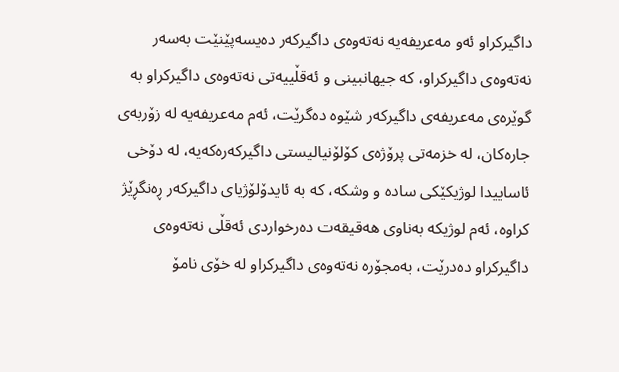داگیرکراو ئەو مەعریفەیە نەتەوەی داگیرکەر دەیسەپێنێت بەسەر نەتەوەی داگیرکراو، کە جیهانبینی و ئەقڵییەتی نەتەوەی داگیرکراو بە گوێرەی مەعریفەی داگیرکەر شێوە دەگرێت، ئەم مەعریفەیە لە زۆربەی جارەکان، لە خزمەتی پرۆژەی کۆلۆنیالیستی داگیرکەرەکەیە، لە دۆخی ئاساییدا لوژیکێکی سادە و وشکە، کە بە ئایدۆلۆژیای داگیرکەر ڕەنگڕێژ کراوە، ئەم لوژیکە بەناوی هەقیقەت دەرخواردی ئەقڵی نەتەوەی داگیرکراو دەدرێت، بەمجۆرە نەتەوەی داگیرکراو لە خۆی نامۆ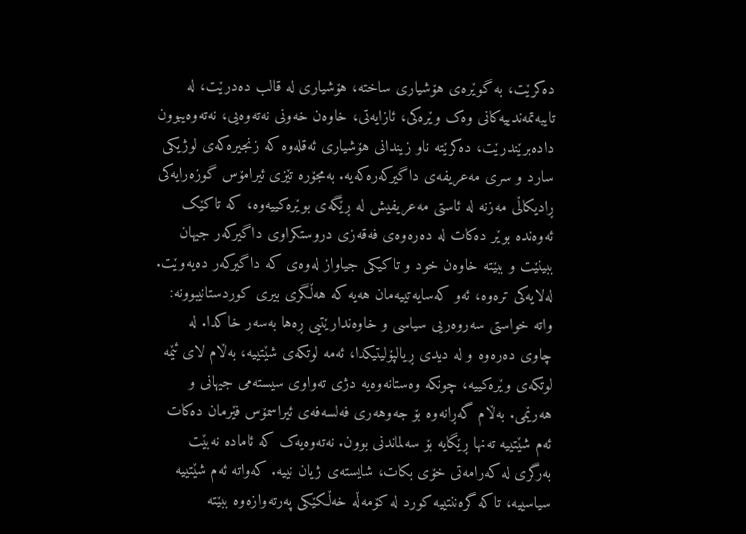دەکرێت، بە گوێرەی هۆشیاری ساختە، هۆشیاری لە قالب دەدرێت، لە تایبەتمەندییەکانی وەک وێرەکی، ئازایەتی، خاوەن خەونی نەتەوەیی، نەتەوەیبوون دادەبرێندرێت، دەکرێتە ناو زیندانی هۆشیاری ئەقلەوە کە زنجیرەکەی لوژیکی سارد و سری مەعریفەی داگیرکەرەکەیە. بەمجۆرە تێزی ئیرامۆس گوزەرایەکی ڕادیکاڵی مەزنە لە ئاستی مەعریفیش لە ڕێگەی بوێرەکییەوە، کە تاکێک ئەوەندە بوێر دەکات لە دەرەوەی فەقەزی دروستکراوی داگیرکەر جیهان ببینێت و ببێتە خاوەن خود و تاکیكی جیاواز لەوەی کە داگیرکەر دەیەوێت.
لەلایەکی ترەوە، ئەو کەسایەتییەمان هەیە کە هەڵگری بیری کوردستانیبوونە: واتە خواستی سەروەریی سیاسی و خاوەندارێتیی ڕەها بەسەر خاکدا. لە چاوی دەرەوە و لە دیدی ڕیالپۆلیتیکدا، ئەمە لوتکەی شێتییە، بەڵام لای ئێمە لوتکەی وێرەکییە، چونکە وەستانەوەیە دژی تەواوی سیستەمی جیهانی و هەرێمی. بەڵام گەڕانەوە بۆ جەوهەری فەلسەفەی ئیراسمۆس فێرمان دەکات ئەم شێتییە تەنها ڕێگایە بۆ سەلماندنی بوون. نەتەوەیەک کە ئامادە نەبێت بەرگری لە کەرامەتی خۆی بکات، شایستەی ژیان نییە. کەواتە ئەم شێتییە سیاسییە، تاکە گرەننتییە کورد لە کۆمەڵە خەڵکێکی پەرتەوازەوە ببێتە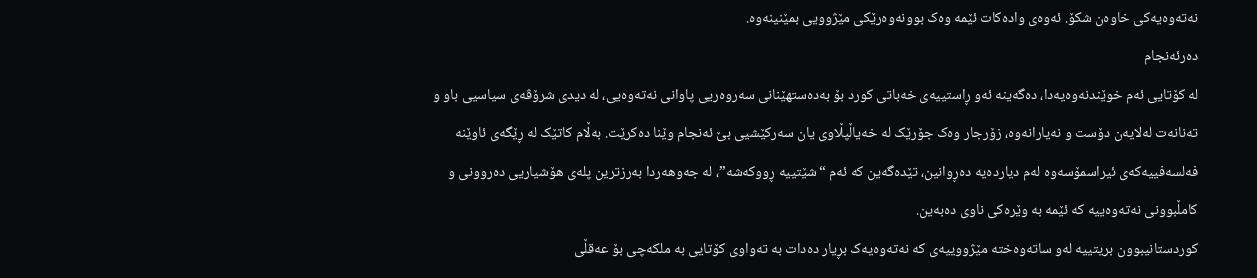نەتەوەیەکی خاوەن شکۆ. ئەوەی وادەکات ئێمە وەک بوونەوەرێکی مێژوویی بمێنینەوە.
دەرئەنجام
لە کۆتایی ئەم خوێندنەوەیەدا، دەگەینە ئەو ڕاستییەی خەباتی کورد بۆ بەدەستهێنانی سەروەریی پاوانی نەتەوەیی، لە دیدی شرۆڤەی سیاسیی باو و تەنانەت لەلایەن دۆست و نەیارانەوە، زۆرجار وەک جۆرێک لە خەیاڵپڵاوی یان سەرکێشیی بێ ئەنجام وێنا دەکرێت. بەڵام کاتێک لە ڕێگەی ئاوێنە فەلسەفییەکەی ئیراسمۆسەوە لەم دیاردەیە دەڕوانین، تێدەگەین کە ئەم “شێتییە ڕووکەشە”، لە جەوهەردا بەرزترین پلەی هۆشیاریی دەروونی و کامڵبوونی نەتەوەییە کە ئێمە بە وێرەکی ناوی دەبەین.
کوردستانیبوون بریتییە لەو ساتەوەختە مێژووییەی کە نەتەوەیەک بڕیار دەدات بە تەواوی کۆتایی بە ملکەچی بۆ عەقڵی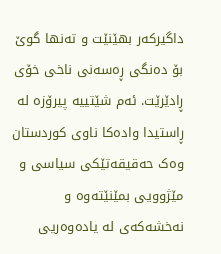داگیرکەر بهێنێت و تەنها گوێ بۆ دەنگی ڕەسەنی ناخی خۆی ڕادێرێت. ئەم شێتییە پیرۆزە لە ڕاستیدا وادەکا ناوی کوردستان وەک حەقیقەتێکی سیاسی و مێژوویی بمێنێتەوە و نەخشەکەی لە یادەوەریی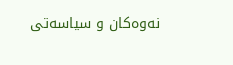نەوەکان و سیاسەتی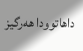داهاتوودا هەرگیز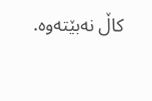کاڵ نەبێتەوە.